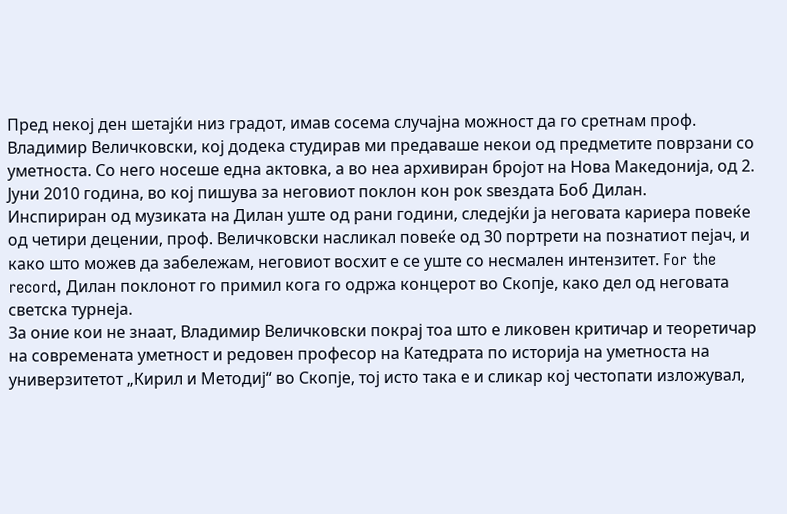Пред некој ден шетајќи низ градот, имав сосема случајна можност да го сретнам проф. Владимир Величковски, кој додека студирав ми предаваше некои од предметите поврзани со уметноста. Со него носеше една актовка, а во неа архивиран бројот на Нова Македонија, од 2. Јуни 2010 година, во кој пишува за неговиот поклон кон рок ѕвездата Боб Дилан.
Инспириран од музиката на Дилан уште од рани години, следејќи ја неговата кариера повеќе од четири децении, проф. Величковски насликал повеќе од 30 портрети на познатиот пејач, и како што можев да забележам, неговиот восхит е се уште со несмален интензитет. For the record, Дилан поклонот го примил кога го одржа концерот во Скопје, како дел од неговата светска турнеја.
За оние кои не знаат, Владимир Величковски покрај тоа што е ликовен критичар и теоретичар на современата уметност и редовен професор на Катедрата по историја на уметноста на универзитетот „Кирил и Методиј“ во Скопје, тој исто така е и сликар кој честопати изложувал,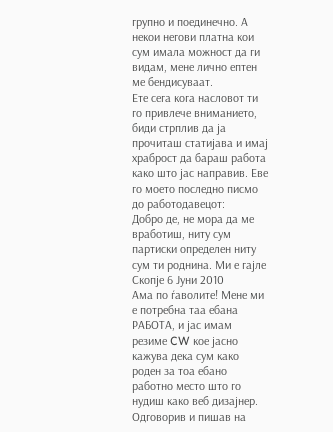групно и поединечно. А некои негови платна кои сум имала можност да ги видам, мене лично ептен ме бендисуваат.
Ете сега кога насловот ти го привлече вниманието, биди стрплив да ја прочиташ статијава и имај храброст да бараш работа како што јас направив. Еве го моето последно писмо до работодавецот:
Добро де, не мора да ме вработиш, ниту сум партиски определен ниту сум ти роднина. Ми е гајле
Скопје 6 Јуни 2010
Ама по ѓаволите! Мене ми е потребна таа ебана РАБОТА, и јас имам резиме CW кое јасно кажува дека сум како роден за тоа ебано работно место што го нудиш како веб дизајнер. Одговорив и пишав на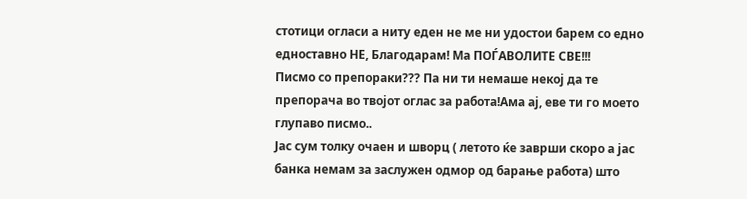стотици огласи а ниту еден не ме ни удостои барем со едно едноставно НЕ, Благодарам! Ма ПОЃАВОЛИТЕ СВЕ!!!
Писмо со препораки??? Па ни ти немаше некој да те препорача во твојот оглас за работа!Ама ај, еве ти го моето глупаво писмо..
Јас сум толку очаен и шворц ( летото ќе заврши скоро а јас банка немам за заслужен одмор од барање работа) што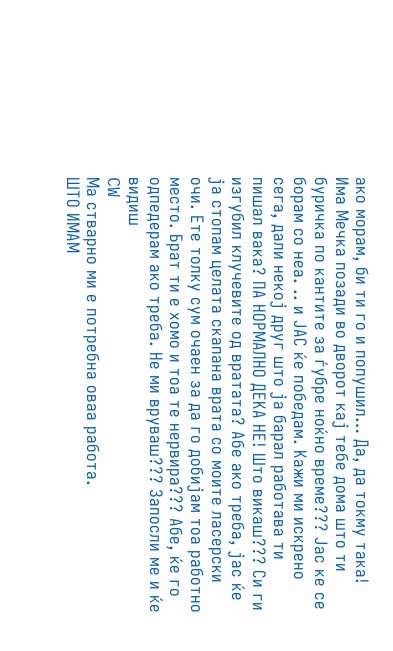ако морам, би ти го и попушил… Да, да токму така! Има Мечка позади во дворот кај тебе дома што ти буричка по кантите за ѓубре ноќно време??? Јас ке се борам со неа. .. и ЈАС ќе победам. Кажи ми искрено сега, дали некој друг што ја барал работава ти пишал вака? ПА НОРМАЛНО ДЕКА НЕ! Што викаш??? Си ги изгубил клучевите од вратата? Абе ако требa, јас ќе ја стопам целата скапана врата со моите ласерски очи. Ете толку сум очаен за да го добијам тоа работно место. Брат ти е хомо и тоа те нервира??? Абе, ќе го одпедерам ако треба. Не ми вруваш??? Запосли ме и ќе видиш
CW
Ма стварно ми е потребна оваа работа.
ШТО ИМАМ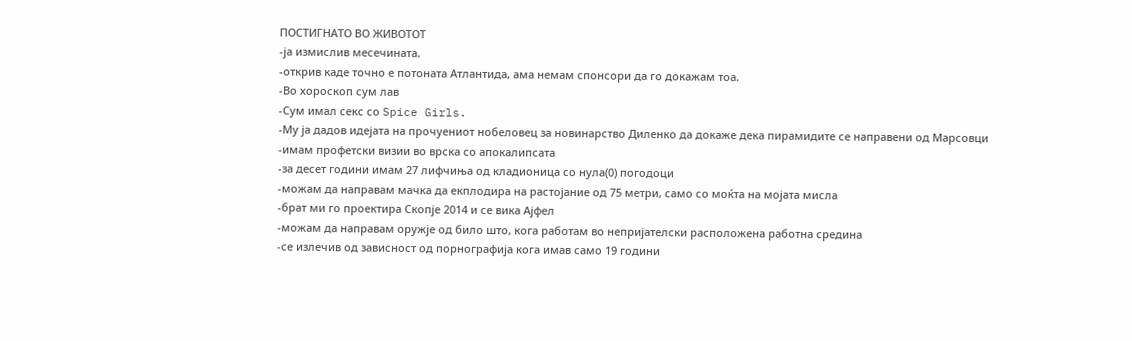ПОСТИГНАТО ВО ЖИВОТОТ
-ја измислив месечината.
-открив каде точно е потоната Атлантида, ама немам спонсори да го докажам тоа.
-Во хороскоп сум лав
-Сум имал секс со Spice Girls.
-Му ја дадов идејата на прочуениот нобеловец за новинарство Диленко да докаже дека пирамидите се направени од Марсовци
-имам профетски визии во врска со апокалипсата
-за десет години имам 27 лифчиња од кладионица со нула(0) погодоци
-можам да направам мачка да екплодира на растојание од 75 метри, само со моќта на мојата мисла
-брат ми го проектира Скопје 2014 и се вика Ајфел
-можам да направам оружје од било што, кога работам во непријателски расположена работна средина
-се излечив од зависност од порнографија кога имав само 19 години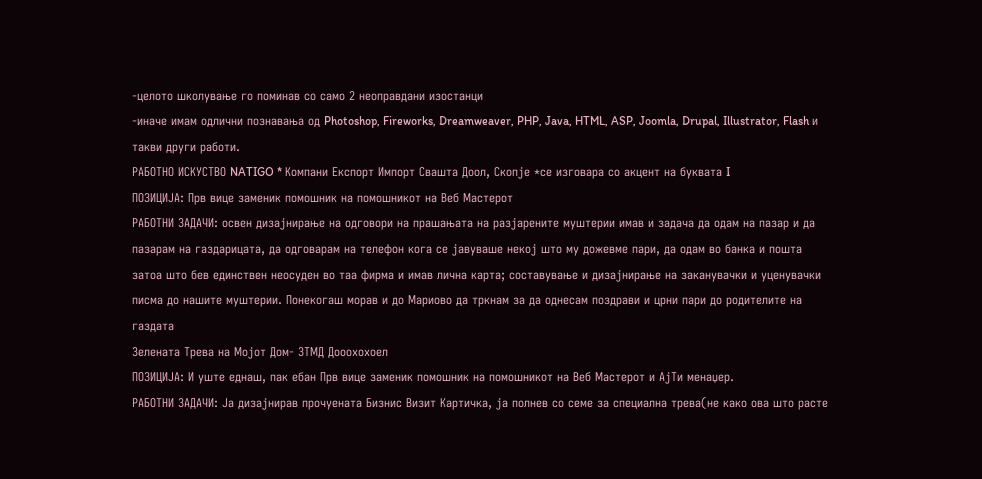-целото школување го поминав со само 2 неоправдани изостанци
-иначе имам одлични познавања од Photoshop, Fireworks, Dreamweaver, PHP, Java, HTML, ASP, Joomla, Drupal, Illustrator, Flash и такви други работи.
РАБОТНО ИСКУСТВО NATIGO * Компани Експорт Импорт Свашта Доол, Скопје *се изговара со акцент на буквата I
ПОЗИЦИЈА: Прв вице заменик помошник на помошникот на Веб Мастерот
РАБОТНИ ЗАДАЧИ: освен дизајнирање на одговори на прашањата на разјарените муштерии имав и задача да одам на пазар и да пазарам на газдарицата, да одговарам на телефон кога се јавуваше некој што му дожевме пари, да одам во банка и пошта затоа што бев единствен неосуден во таа фирма и имав лична карта; составување и дизајнирање на заканувачки и уценувачки писма до нашите муштерии. Понекогаш морав и до Мариово да тркнам за да однесам поздрави и црни пари до родителите на газдата
Зелената Трева на Мојот Дом- ЗТМД Дооохохоел
ПОЗИЦИЈА: И уште еднаш, пак ебан Прв вице заменик помошник на помошникот на Веб Мастерот и АјТи менаџер.
РАБОТНИ ЗАДАЧИ: Ја дизајнирав прочуената Бизнис Визит Картичка, ја полнев со семе за специална трева(не како ова што расте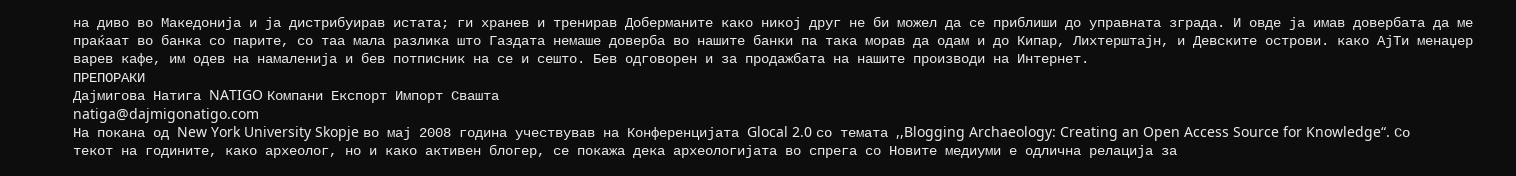на диво во Македонија и ја дистрибуирав истата; ги хранев и тренирав Доберманите како никој друг не би можел да се приблиши до управната зграда. И овде ја имав довербата да ме праќаат во банка со парите, со таа мала разлика што Газдата немаше доверба во нашите банки па така морав да одам и до Кипар, Лихтерштајн, и Девските острови. како АјТи менаџер варев кафе, им одев на намаленија и бев потписник на се и сешто. Бев одговорен и за продажбата на нашите производи на Интернет.
ПРЕПОРАКИ
Дајмигова Натига NATIGO Компани Експорт Импорт Свашта
natiga@dajmigonatigo.com
На покана од New York University Skopje во мај 2008 година учествував на Конференцијата Glocal 2.0 со темата ,,Blogging Archaeology: Creating an Open Access Source for Knowledge“. Со текот на годините, како археолог, но и како активен блогер, се покажа дека археологијата во спрега со Новите медиуми е одлична релација за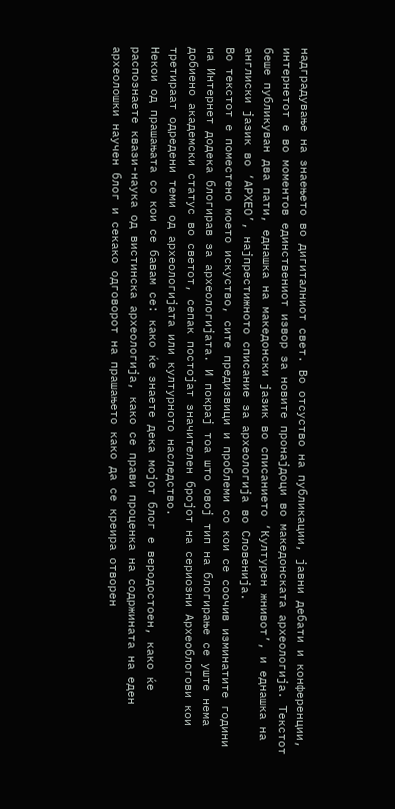надградување на знаењето во дигиталниот свет. Во отсуство на публикации, јавни дебати и конференции, интернетот е во моментов единствениот извор за новите пронајдоци во македонската археологија. Текстот беше публикуван два пати, еднашка на македонски јазик во списанието ‘Културен жнивот’, и еднашка на англиски јазик во ‘АРХЕО’, најпрестижното списание за археологија во Словенија.
Во текстот е поместено моето искуство, сите предизвици и проблеми со кои се соочив изминатите години на Интернет додека блогирав за археологијата. И покрај тоа што овој тип на блогирање се уште нема добиено академски статус во светот, сепак постојат значителен бројот на сериозни Археоблогови кои третираат одредени теми од археологијата или културното наследство.
Некои од прашањата со кои се бавам се: како ќе знаете дека мојот блог е веродостоен, како ќе распознаете квази-наука од вистинска археологија, како се прави проценка на содржината на еден археолошки научен блог и секако одговорот на прашањето како да се креира отворен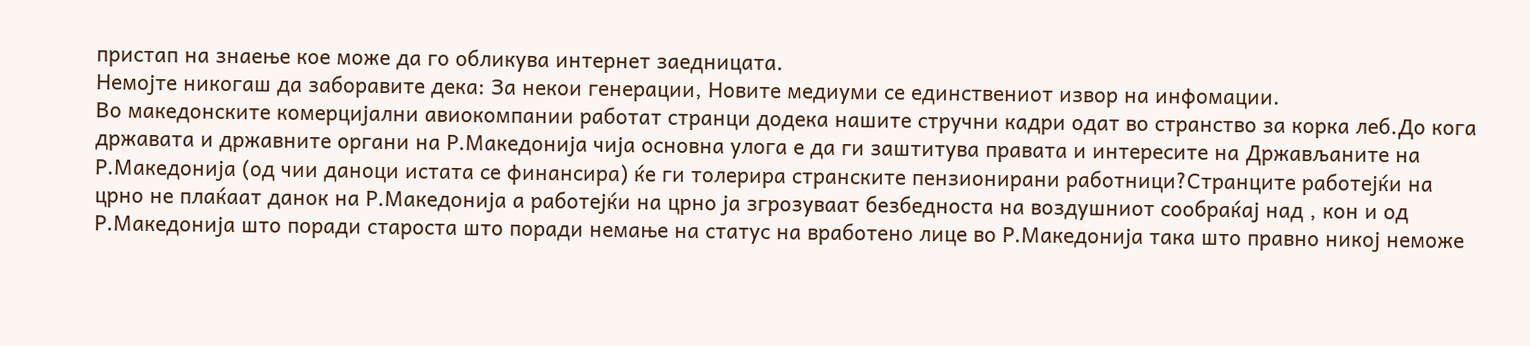пристап на знаење кое може да го обликува интернет заедницата.
Немојте никогаш да заборавите дека: За некои генерации, Новите медиуми се единствениот извор на инфомации.
Во македонските комерцијални авиокомпании работат странци додека нашите стручни кадри одат во странство за корка леб.До кога државата и државните органи на Р.Македонија чија основна улога е да ги заштитува правата и интересите на Држављаните на Р.Македонија (од чии даноци истата се финансира) ќе ги толерира странските пензионирани работници?Странците работејќи на црно не плаќаат данок на Р.Македонија а работејќи на црно ја згрозуваат безбедноста на воздушниот сообраќај над , кон и од Р.Македонија што поради староста што поради немање на статус на вработено лице во Р.Македонија така што правно никој неможе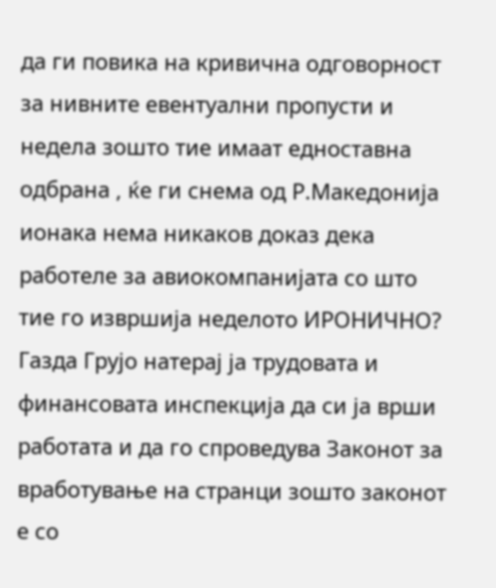да ги повика на кривична одговорност за нивните евентуални пропусти и недела зошто тие имаат едноставна одбрана , ќе ги снема од Р.Македонија ионака нема никаков доказ дека работеле за авиокомпанијата со што тие го извршија неделото ИРОНИЧНО?
Газда Грујо натерај ја трудовата и финансовата инспекција да си ја врши работата и да го спроведува Законот за вработување на странци зошто законот е со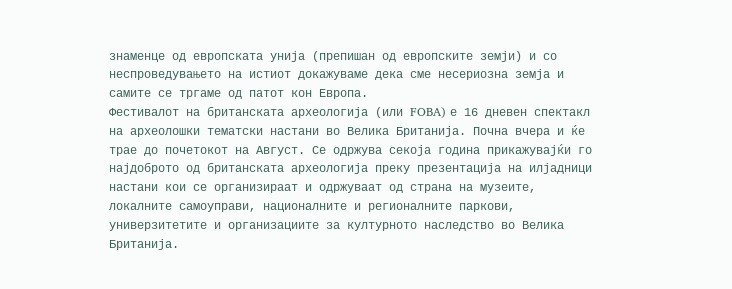знаменце од европската унија (препишан од европските земји) и со неспроведувањето на истиот докажуваме дека сме несериозна земја и самите се тргаме од патот кон Европа.
Фестивалот на британската археологија (или FOBA) е 16 дневен спектакл на археолошки тематски настани во Велика Британија. Почна вчера и ќе трае до почетокот на Август. Се одржува секоја година прикажувајќи го најдоброто од британската археологија преку презентација на илјадници настани кои се организираат и одржуваат од страна на музеите, локалните самоуправи, националните и регионалните паркови, универзитетите и организациите за културното наследство во Велика Британија.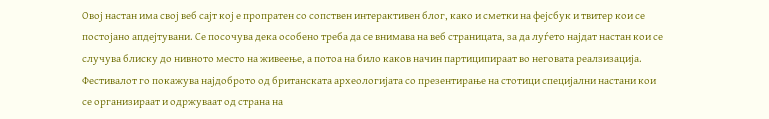Овој настан има свој веб сајт кој е пропратен со сопствен интерактивен блог, како и сметки на фејсбук и твитер кои се постојано апдејтувани. Се посочува дека особено треба да се внимава на веб страницата, за да луѓето најдат настан кои се случува блиску до нивното место на живеење, а потоа на било каков начин партиципираат во неговата реалзизација.
Фестивалот го покажува најдоброто од британската археологијата со презентирање на стотици специјални настани кои се организираат и одржуваат од страна на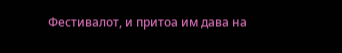Фестивалот, и притоа им дава на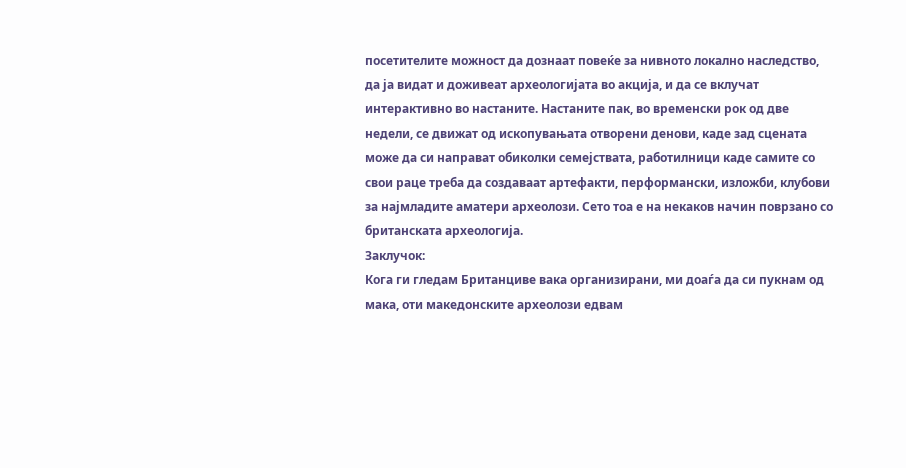посетителите можност да дознаат повеќе за нивното локално наследство, да ја видат и доживеат археологијата во акција, и да се вклучат интерактивно во настаните. Настаните пак, во временски рок од две недели, се движат од ископувањата отворени денови, каде зад сцената може да си направат обиколки семејствата, работилници каде самите со свои раце треба да создаваат артефакти, перформански, изложби, клубови за најмладите аматери археолози. Сето тоа е на некаков начин поврзано со британската археологија.
Заклучок:
Кога ги гледам Британциве вака организирани, ми доаѓа да си пукнам од мака, оти македонските археолози едвам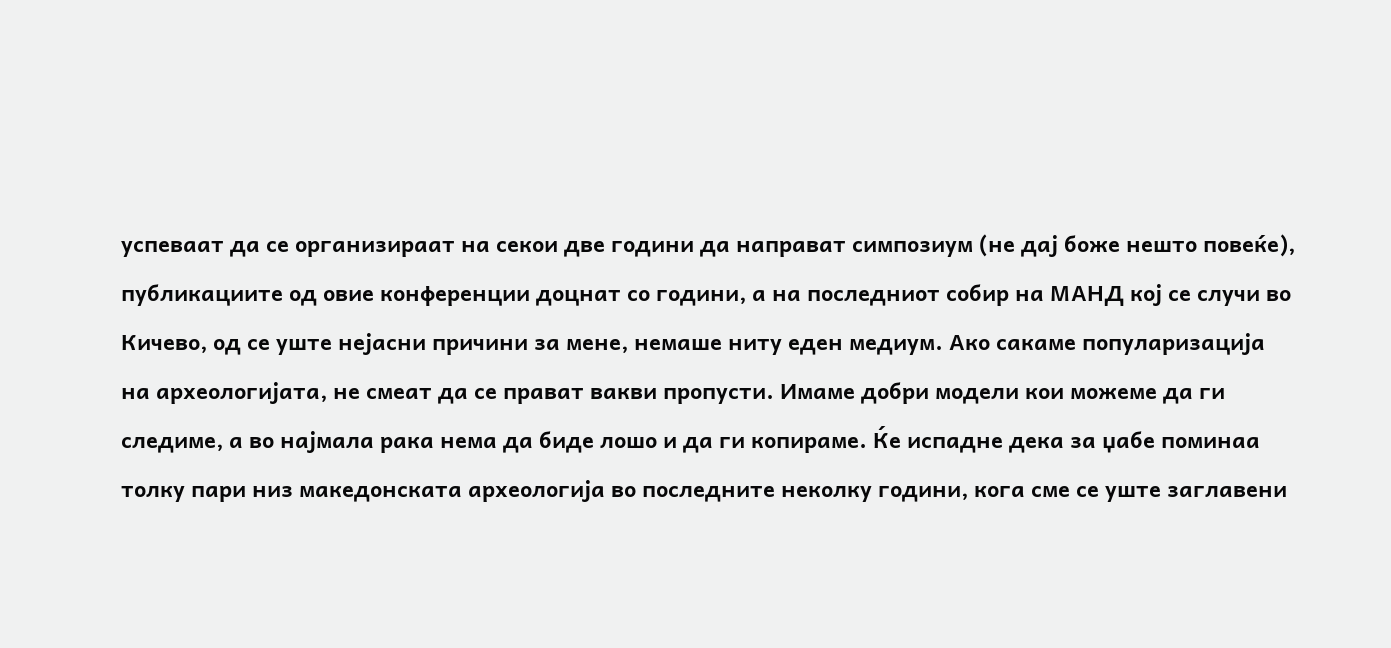успеваат да се организираат на секои две години да направат симпозиум (не дај боже нешто повеќе), публикациите од овие конференции доцнат со години, а на последниот собир на МАНД кој се случи во Кичево, од се уште нејасни причини за мене, немаше ниту еден медиум. Ако сакаме популаризација на археологијата, не смеат да се прават вакви пропусти. Имаме добри модели кои можеме да ги следиме, а во најмала рака нема да биде лошо и да ги копираме. Ќе испадне дека за џабе поминаа толку пари низ македонската археологија во последните неколку години, кога сме се уште заглавени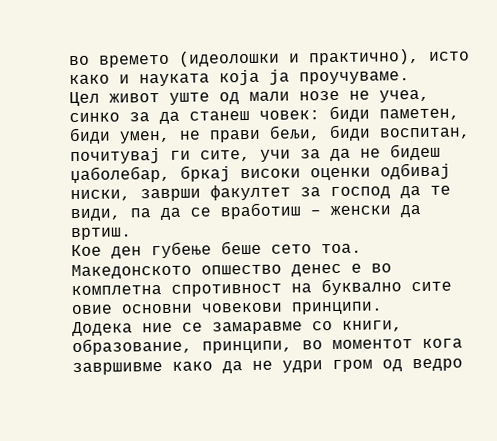во времето (идеолошки и практично), исто како и науката која ја проучуваме.
Цел живот уште од мали нозе не учеа, синко за да станеш човек: биди паметен, биди умен, не прави бељи, биди воспитан, почитувај ги сите, учи за да не бидеш џаболебар, бркај високи оценки одбивај ниски, заврши факултет за господ да те види, па да се вработиш – женски да вртиш.
Кое ден губење беше сето тоа.
Македонското опшество денес е во комплетна спротивност на буквално сите овие основни човекови принципи.
Додека ние се замаравме со книги, образование, принципи, во моментот кога завршивме како да не удри гром од ведро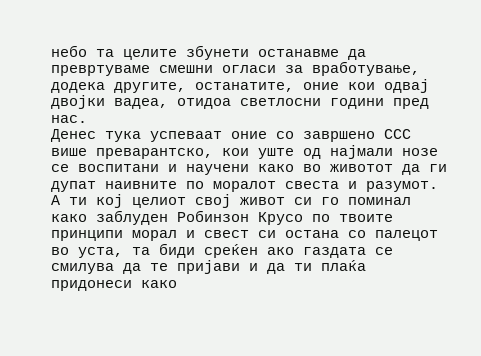небо та целите збунети останавме да превртуваме смешни огласи за вработување, додека другите, останатите, оние кои одвај двојки вадеа, отидоа светлосни години пред нас.
Денес тука успеваат оние со завршено ССС више преварантско, кои уште од најмали нозе се воспитани и научени како во животот да ги дупат наивните по моралот свеста и разумот.
А ти кој целиот свој живот си го поминал како заблуден Робинзон Крусо по твоите принципи морал и свест си остана со палецот во уста, та биди среќен ако газдата се смилува да те пријави и да ти плаќа придонеси како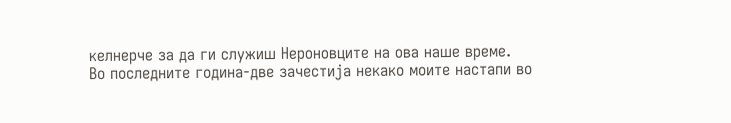келнерче за да ги служиш Нероновците на ова наше време.
Во последните година-две зачестија некако моите настапи во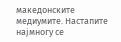македонските медиумите. Настапите најмногу се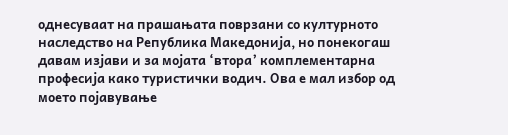однесуваат на прашањата поврзани со културното наследство на Република Македонија, но понекогаш давам изјави и за мојата ‘втора’ комплементарна професија како туристички водич. Ова е мал избор од моето појавување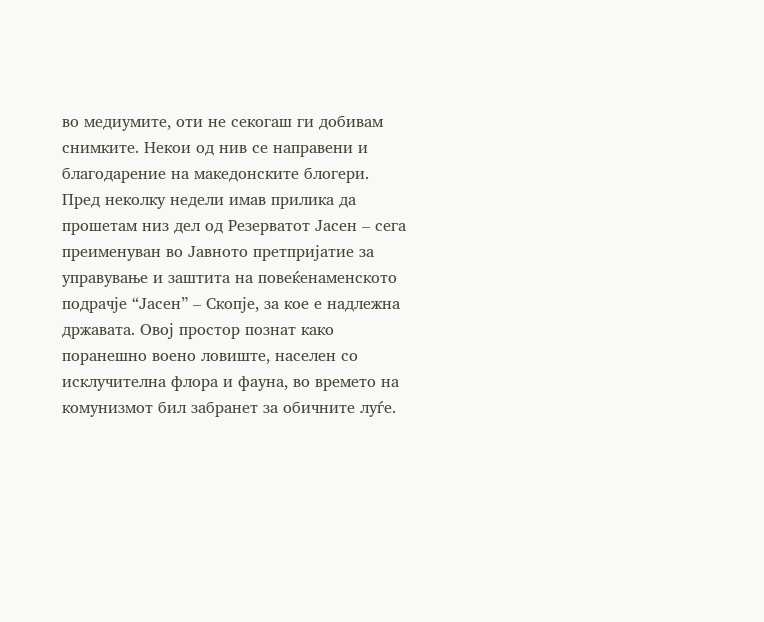во медиумите, оти не секогаш ги добивам снимките. Некои од нив се направени и благодарение на македонските блогери.
Пред неколку недели имав прилика да прошетам низ дел од Резерватот Јасен – сега преименуван во Јавното претпријатие за управување и заштита на повеќенаменското подрачје “Јасен” – Скопје, за кое е надлежна државата. Овој простор познат како поранешно воено ловиште, населен со исклучителна флора и фауна, во времето на комунизмот бил забранет за обичните луѓе.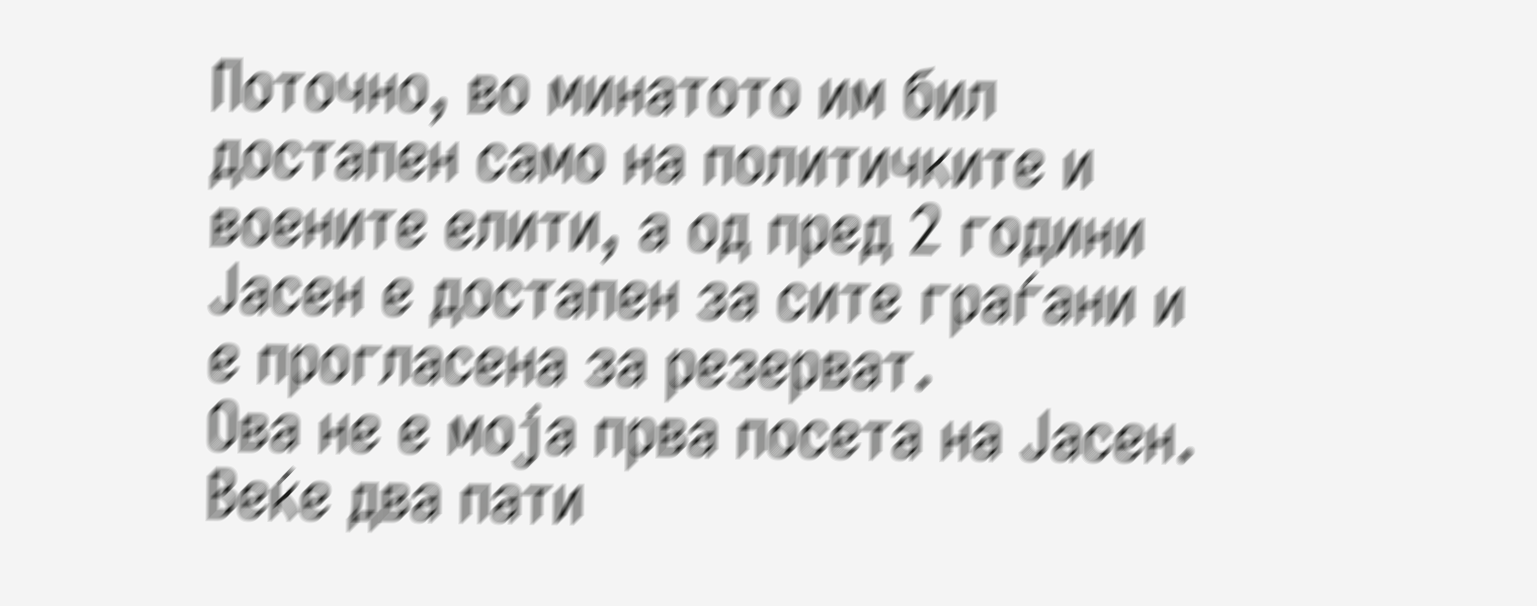Поточно, во минатото им бил достапен само на политичките и воените елити, а од пред 2 години Јасен е достапен за сите граѓани и е прогласена за резерват.
Ова не е моја прва посета на Јасен. Веќе два пати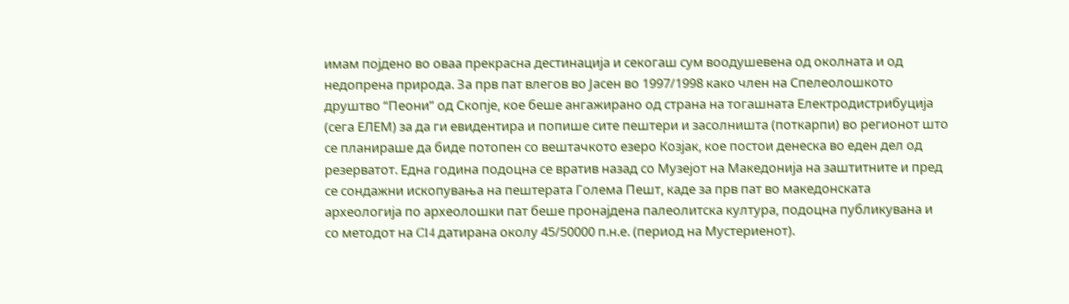имам појдено во оваа прекрасна дестинација и секогаш сум воодушевена од околната и од недопрена природа. За прв пат влегов во Јасен во 1997/1998 како член на Спелеолошкото друштво “Пеони” од Скопје, кое беше ангажирано од страна на тогашната Електродистрибуција (сега ЕЛЕМ) за да ги евидентира и попише сите пештери и засолништа (поткарпи) во регионот што се планираше да биде потопен со вештачкото езеро Козјак, кое постои денеска во еден дел од резерватот. Една година подоцна се вратив назад со Музејот на Македонија на заштитните и пред се сондажни ископувања на пештерата Голема Пешт, каде за прв пат во македонската археологија по археолошки пат беше пронајдена палеолитска култура, подоцна публикувана и со методот на C14 датирана околу 45/50000 п.н.е. (период на Мустериенот).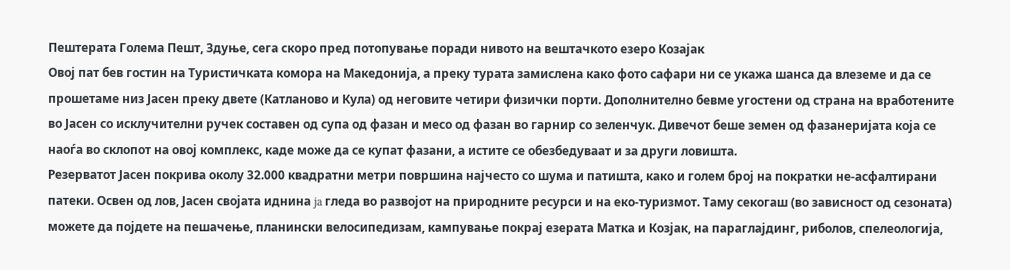Пештерата Голема Пешт, Здуње, сега скоро пред потопување поради нивото на вештачкото езеро Козајак
Овој пат бев гостин на Туристичката комора на Македонија, а преку турата замислена како фото сафари ни се укажа шанса да влеземе и да се прошетаме низ Јасен преку двете (Катланово и Кула) од неговите четири физички порти. Дополнително бевме угостени од страна на вработените во Јасен со исклучителни ручек составен од супа од фазан и месо од фазан во гарнир со зеленчук. Дивечот беше земен од фазанеријата која се наоѓа во склопот на овој комплекс, каде може да се купат фазани, а истите се обезбедуваат и за други ловишта.
Резерватот Јасен покрива околу 32.000 квадратни метри површина најчесто со шума и патишта, како и голем број на пократки не-асфалтирани патeки. Освен од лов, Jасен својата иднина ja гледа во развојот на природните ресурси и на еко-туризмот. Таму секогаш (во зависност од сезоната) можете да појдете на пешачење, планински велосипедизам, кампување покрај езерата Матка и Козјак, на параглајдинг, риболов, спелеологија,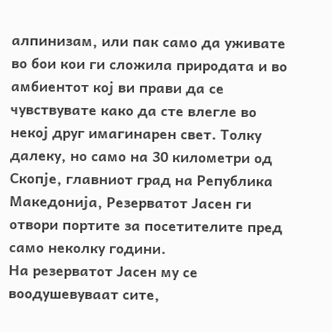алпинизам, или пак само да уживате во бои кои ги сложила природата и во амбиентот кој ви прави да се чувствувате како да сте влегле во некој друг имагинарен свет. Толку далеку, но само на 30 километри од Скопје, главниот град на Република Македонија, Резерватот Јасен ги отвори портите за посетителите пред само неколку години.
На резерватот Јасен му се воодушевуваат сите,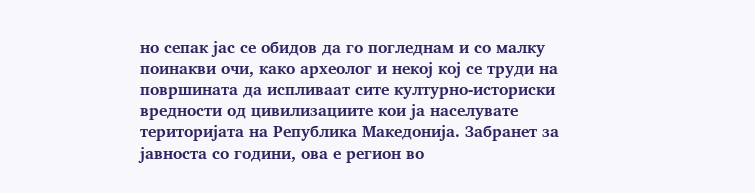но сепак јас се обидов да го погледнам и со малку поинакви очи, како археолог и некој кој се труди на површината да испливаат сите културно-историски вредности од цивилизациите кои ја населувате територијата на Република Македонија. Забранет за јавноста со години, ова е регион во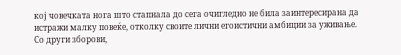кој човечката нога што стапнала до сега очигледно не била заинтересирана да истражи малку повеќе, отколку своите лични егоистични амбиции за уживање. Со други зборови,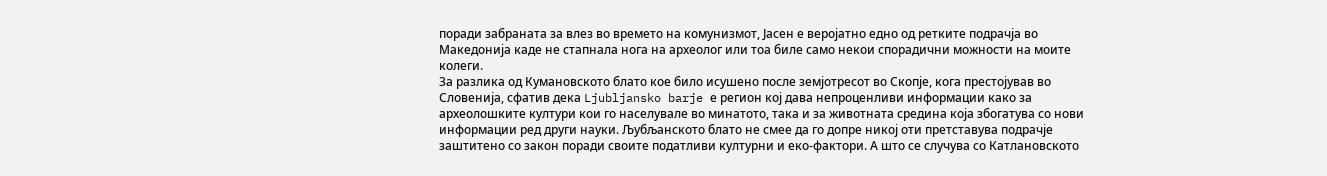поради забраната за влез во времето на комунизмот, Јасен е веројатно едно од ретките подрачја во Македонија каде не стапнала нога на археолог или тоа биле само некои спорадични можности на моите колеги.
За разлика од Кумановското блато кое било исушено после земјотресот во Скопје, кога престојував во Словенија, сфатив дека Ljubljansko barje е регион кој дава непроценливи информации како за археолошките култури кои го населувале во минатото, така и за животната средина која збогатува со нови информации ред други науки. Љубљанското блато не смее да го допре никој оти претставува подрачје заштитено со закон поради своите податливи културни и еко-фактори. А што се случува со Катлановското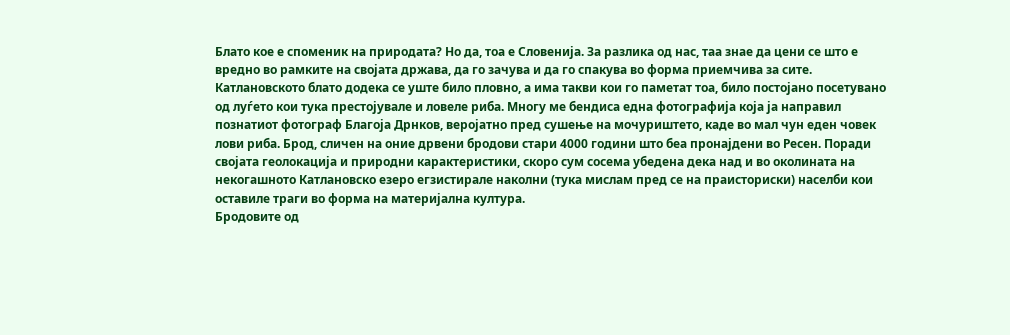Блато кое е споменик на природата? Но да, тоа е Словенија. За разлика од нас, таа знае да цени се што е вредно во рамките на својата држава, да го зачува и да го спакува во форма приемчива за сите.
Катлановското блато додека се уште било пловно, а има такви кои го паметат тоа, било постојано посетувано од луѓето кои тука престојувале и ловеле риба. Многу ме бендиса една фотографија која ја направил познатиот фотограф Благоја Дрнков, веројатно пред сушење на мочуриштето, каде во мал чун еден човек лови риба. Брод, сличен на оние дрвени бродови стари 4000 години што беа пронајдени во Ресен. Поради својата геолокација и природни карактеристики, скоро сум сосема убедена дека над и во околината на некогашното Катлановско езеро егзистирале наколни (тука мислам пред се на праисториски) населби кои оставиле траги во форма на материјална култура.
Бродовите од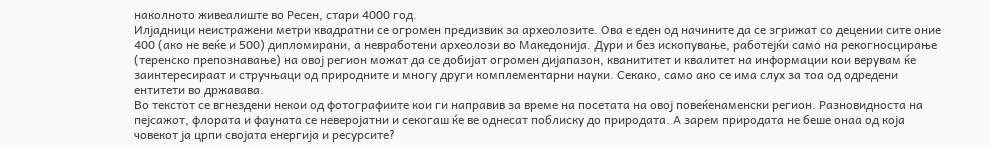наколното живеалиште во Ресен, стари 4000 год.
Илјадници неистражени метри квадратни се огромен предизвик за археолозите. Ова е еден од начините да се згрижат со децении сите оние 400 (ако не веќе и 500) дипломирани, а невработени археолози во Македонија. Дури и без ископување, работејќи само на рекогносцирање (теренско препознавање) на овој регион можат да се добијат огромен дијапазон, кванититет и квалитет на информации кои верувам ќе заинтересираат и стручњаци од природните и многу други комплементарни науки. Секако, само ако се има слух за тоа од одредени ентитети во државава.
Во текстот се вгнездени некои од фотографиите кои ги направив за време на посетата на овој повеќенаменски регион. Разновидноста на пејсажот, флората и фауната се неверојатни и секогаш ќе ве однесат поблиску до природата. А зарем природата не беше онаа од која човекот ја црпи својата енергија и ресурсите?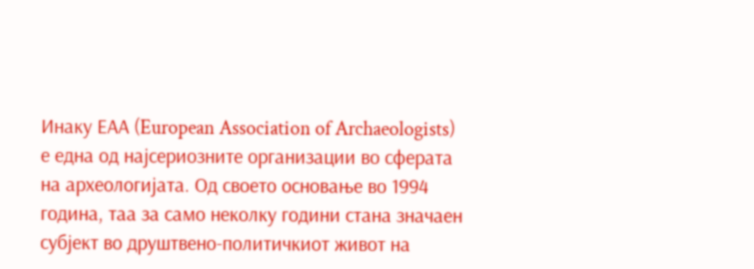Инаку ЕАА (European Association of Archaeologists) е една од најсериозните организации во сферата на археологијата. Од своето основање во 1994 година, таа за само неколку години стана значаен субјект во друштвено-политичкиот живот на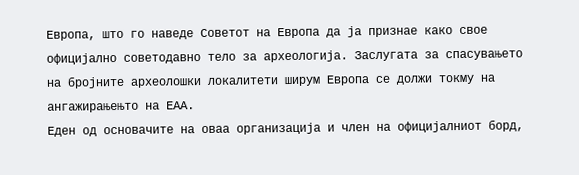Европа, што го наведе Советот на Европа да ја признае како свое официјално советодавно тело за археологија. Заслугата за спасувањето на бројните археолошки локалитети ширум Европа се должи токму на ангажирањењто на ЕАА.
Еден од основачите на оваа организација и член на официјалниот борд,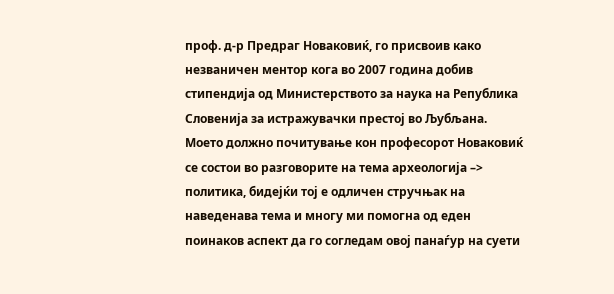проф. д-р Предраг Новаковиќ, го присвоив како незваничен ментор кога во 2007 година добив стипендија од Министерството за наука на Република Словенија за истражувачки престој во Љубљана. Моето должно почитување кон професорот Новаковиќ се состои во разговорите на тема археологија –> политика, бидејќи тој е одличен стручњак на наведенава тема и многу ми помогна од еден поинаков аспект да го согледам овој панаѓур на суети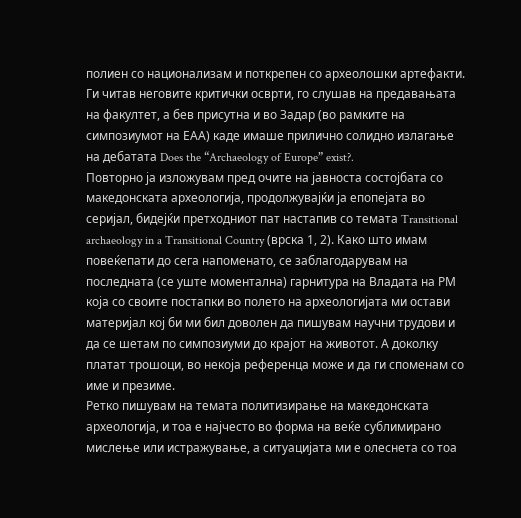полиен со национализам и поткрепен со археолошки артефакти. Ги читав неговите критички осврти, го слушав на предавањата на факултет, а бев присутна и во Задар (во рамките на симпозиумот на ЕАА) каде имаше прилично солидно излагање на дебатата Does the “Archaeology of Europe” exist?.
Повторно ја изложувам пред очите на јавноста состојбата со македонската археологија, продолжувајќи ја епопејата во серијал, бидејќи претходниот пат настапив со темата Transitional archaeology in a Transitional Country (врска 1, 2). Како што имам повеќепати до сега напоменато, се заблагодарувам на последната (се уште моментална) гарнитура на Владата на РМ која со своите постапки во полето на археологијата ми остави материјал кој би ми бил доволен да пишувам научни трудови и да се шетам по симпозиуми до крајот на животот. А доколку платат трошоци, во некоја референца може и да ги споменам со име и презиме.
Ретко пишувам на темата политизирање на македонската археологија, и тоа е најчесто во форма на веќе сублимирано мислење или истражување, а ситуацијата ми е олеснета со тоа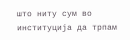што ниту сум во институција да трпам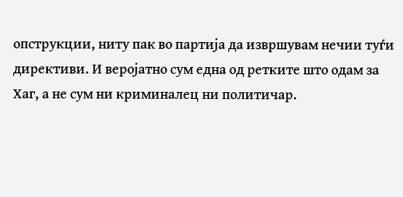опструкции, ниту пак во партија да извршувам нечии туѓи директиви. И веројатно сум една од ретките што одам за Хаг, а не сум ни криминалец ни политичар.